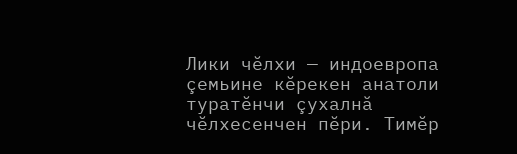Лики чĕлхи — индоевропа çемьине кĕрекен анатоли туратĕнчи çухалнă чĕлхесенчен пĕри. Тимĕр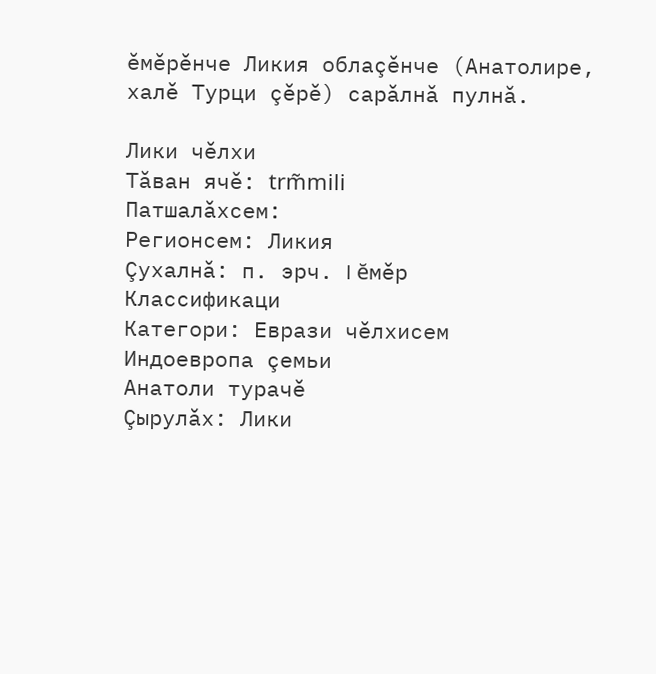ĕмĕрĕнче Ликия облаçĕнче (Анатолире, халĕ Турци çĕрĕ) сарăлнă пулнă.

Лики чĕлхи
Тăван ячĕ: trm̃mili
Патшалăхсем:
Регионсем: Ликия
Çухалнă: п. эрч. I ĕмĕр
Классификаци
Категори: Еврази чĕлхисем
Индоевропа çемьи
Анатоли турачĕ
Çырулăх: Лики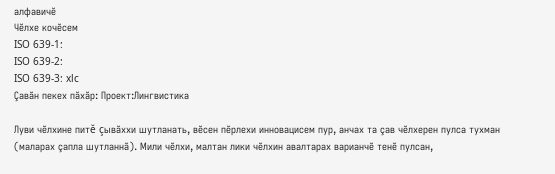алфавичĕ
Чĕлхе кочĕсем
ISO 639-1:
ISO 639-2:
ISO 639-3: xlc
Çавăн пекех пăхăр: Проект:Лингвистика

Луви чĕлхине питĕ çывăххи шутланать, вĕсен пĕрлехи инновацисем пур, анчах та çав чĕлхерен пулса тухман (маларах çапла шутланнă). Мили чĕлхи, малтан лики чĕлхин авалтарах варианчĕ тенĕ пулсан,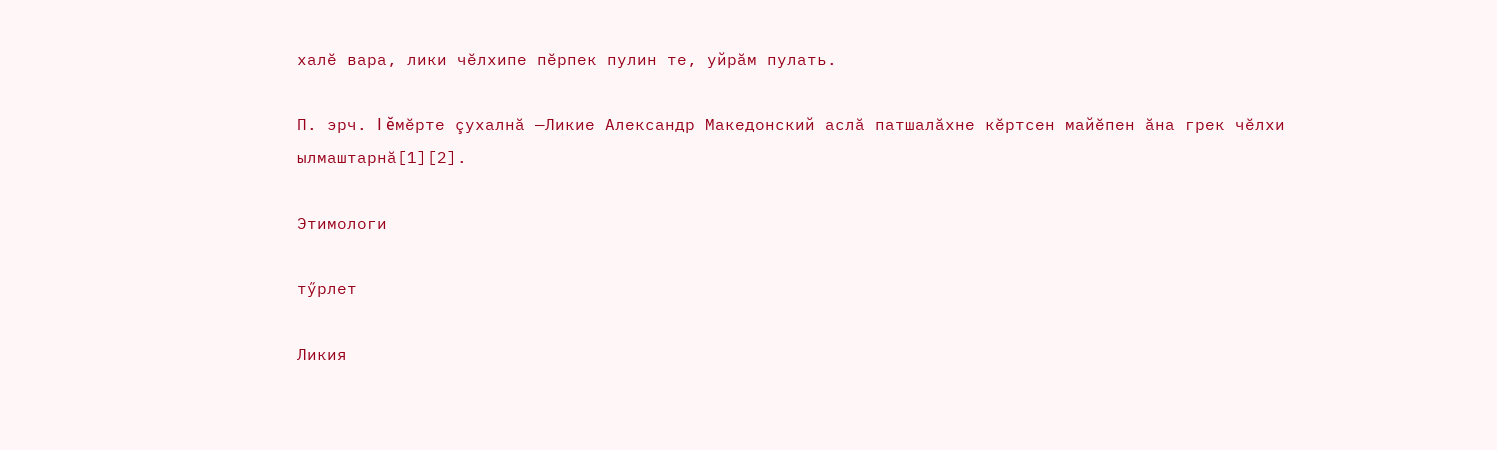халĕ вара, лики чĕлхипе пĕрпек пулин те, уйрăм пулать.

П. эрч. I ĕмĕрте çухалнă —Ликие Александр Македонский аслă патшалăхне кĕртсен майĕпен ăна грек чĕлхи ылмаштарнă[1][2].

Этимологи

тӳрлет

Ликия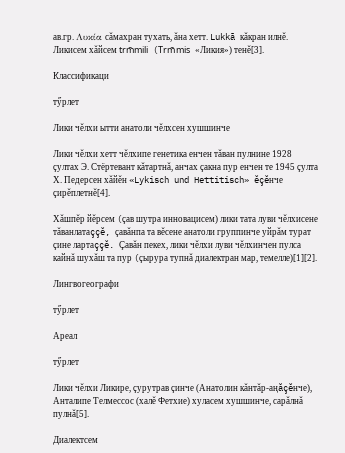ав.гр. Λυκία сăмахран тухать, ăна хетт. Lukkā кăкран илнĕ. Ликисем хăйсем trm̃mili (Trm̃mis «Ликия») тенĕ[3].

Классификаци

тӳрлет

Лики чĕлхи ытти анатоли чĕлхсен хушшинче

Лики чĕлхи хетт чĕлхипе генетика енчен тăван пулнине 1928 çултах Э. Стёртевант кăтартнă, анчах çакна пур енчен те 1945 çулта Х. Педерсен хăйĕн «Lykisch und Hettitisch» ĕçĕнче çирĕплетнĕ[4].

Хăшпĕр йĕрсем (çав шутра инновацисем) лики тата луви чĕлхисене тăванлатаççĕ, çавăнпа та вĕсене анатоли группинче уйрăм турат çине лартаççĕ. Çавăн пекех, лики чĕлхи луви чĕлхинчен пулса кайнă шухăш та пур (çырура тупнă диалектран мар, темелле)[1][2].

Лингвогеографи

тӳрлет

Ареал

тӳрлет

Лики чĕлхи Ликире, çурутрав çинче (Анатолин кăнтăр-аңăçĕнче), Анталипе Телмессос (халĕ Фетхие) хуласем хушшинче, сарăлнă пулнă[5].

Диалектсем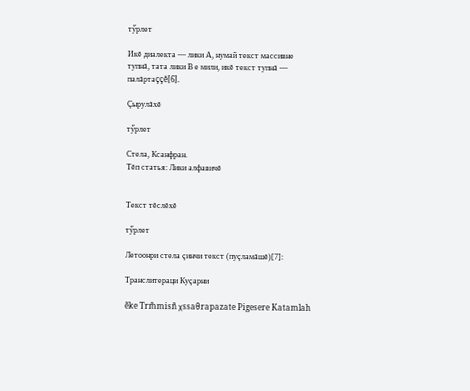тӳрлет

Икĕ диалекта — лики А, нумай текст массивне тупнă, тата лики В е мили, икĕ текст тупнă — палăртаççĕ[6].

Çырулăхĕ

тӳрлет

Стела, Ксанфран.
Тĕп статья: Лики алфавичĕ


Текст тĕслĕхĕ

тӳрлет

Летоонри стела çинчи текст (пуçламăшĕ)[7]:

Транслитераци Куçарни

ẽke Trm̃misñ χssaθrapazate Pigesere Katamlah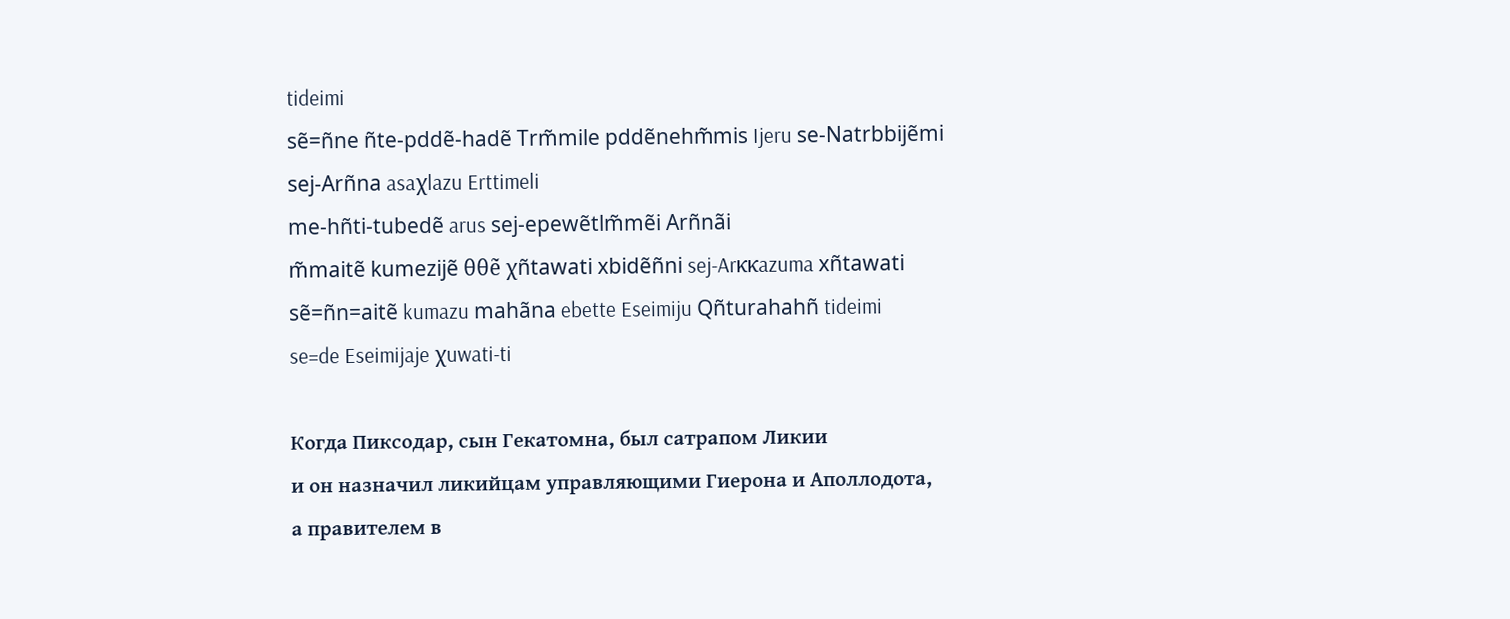tideimi
sẽ=ñne ñte-pddẽ-hadẽ Trm̃mile pddẽnehm̃mis Ijeru se-Natrbbijẽmi
sej-Arñna asaχlazu Erttimeli
me-hñti-tubedẽ arus sej-epewẽtlm̃mẽi Arñnãi
m̃maitẽ kumezijẽ θθẽ χñtawati xbidẽñni sej-Arκκazuma xñtawati
sẽ=ñn=aitẽ kumazu mahãna ebette Eseimiju Qñturahahñ tideimi
se=de Eseimijaje χuwati-ti

Когда Пиксодар, сын Гекатомна, был сатрапом Ликии
и он назначил ликийцам управляющими Гиерона и Аполлодота,
а правителем в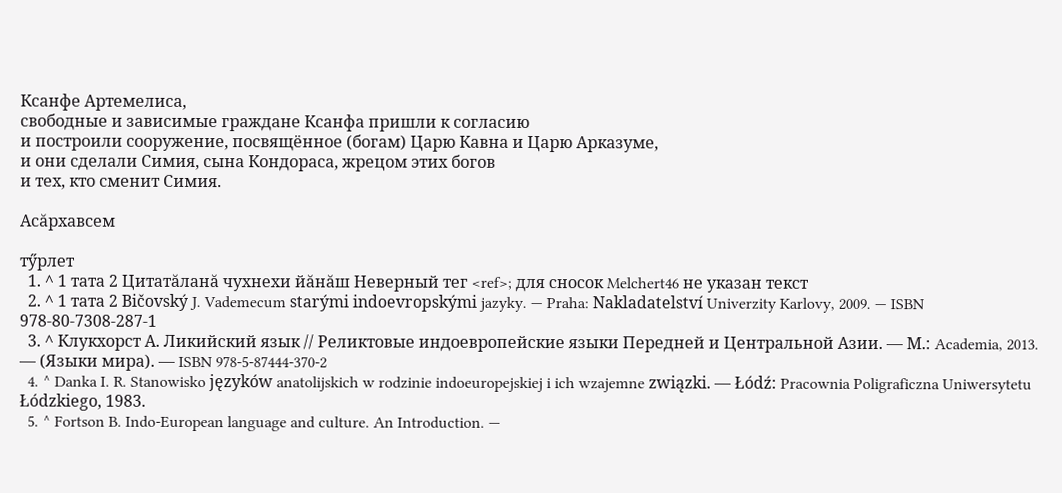Ксанфе Артемелиса,
свободные и зависимые граждане Ксанфа пришли к согласию
и построили сооружение, посвящённое (богам) Царю Кавна и Царю Арказуме,
и они сделали Симия, сына Кондораса, жрецом этих богов
и тех, кто сменит Симия.

Асăрхавсем

тӳрлет
  1. ^ 1 тата 2 Цитатăланă чухнехи йăнăш Неверный тег <ref>; для сносок Melchert46 не указан текст
  2. ^ 1 тата 2 Bičovský J. Vademecum starými indoevropskými jazyky. — Praha: Nakladatelství Univerzity Karlovy, 2009. — ISBN 978-80-7308-287-1
  3. ^ Клукхорст А. Ликийский язык // Реликтовые индоевропейские языки Передней и Центральной Азии. — М.: Academia, 2013. — (Языки мира). — ISBN 978-5-87444-370-2
  4. ^ Danka I. R. Stanowisko języków anatolijskich w rodzinie indoeuropejskiej i ich wzajemne związki. — Łódź: Pracownia Poligraficzna Uniwersytetu Łódzkiego, 1983.
  5. ^ Fortson B. Indo-European language and culture. An Introduction. —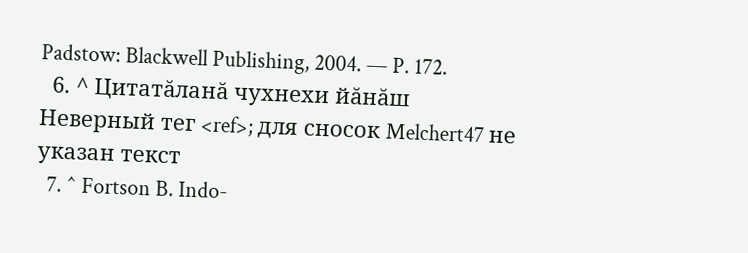Padstow: Blackwell Publishing, 2004. — P. 172.
  6. ^ Цитатăланă чухнехи йăнăш Неверный тег <ref>; для сносок Melchert47 не указан текст
  7. ^ Fortson B. Indo-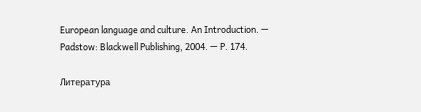European language and culture. An Introduction. — Padstow: Blackwell Publishing, 2004. — P. 174.

Литература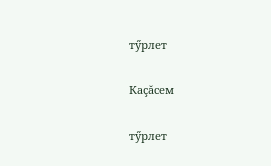тӳрлет

Каçăсем

тӳрлет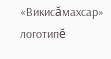«Викисăмахсар» логотипĕ